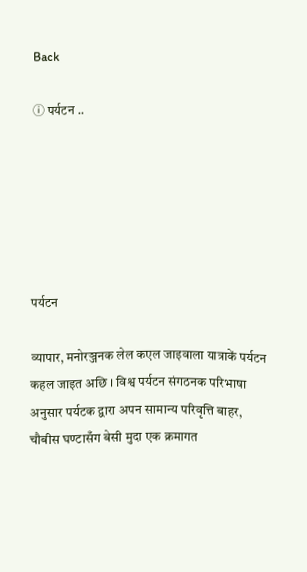Back

ⓘ पर्यटन ..






पर्यटन

व्यापार, मनोरञ्जनक लेल कएल जाइवाला यात्राकें पर्यटन कहल जाइत अछि । विश्व पर्यटन संगठनक परिभाषा अनुसार पर्यटक द्वारा अपन सामान्य परिवृत्ति बाहर, चौबीस घण्टासँग बेसी मुदा एक क्रमागत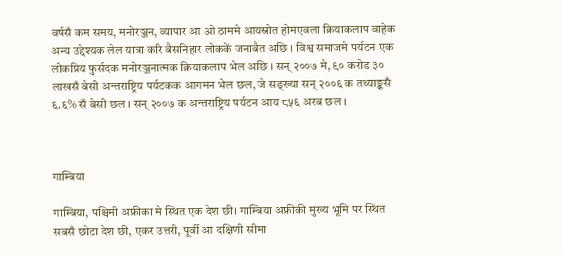वर्षसँ कम समय, मनोरञ्जन, व्यापार आ ओ ठाममे आयस्रोत होमएवला क्रियाकलाप वाहेक अन्य उद्देश्यक लेल यात्रा करि बैसनिहार लोककें जनाबैत अछि । विश्व समाजमे पर्यटन एक लोकप्रिय फुर्सदक मनोरञ्जनात्मक क्रियाकलाप भेल अछि । सन् २००७ मे, ९० करोड ३० लाखसँ बेसी अन्तराष्ट्रिय पर्यटकक आगमन भेल छल, जे सङ्ख्या सन् २००६ क तथ्याङ्कसँ ६.६% सँ बेसी छल । सन् २००७ क अन्तराष्ट्रिय पर्यटन आय ८५६ अरब छल ।



गाम्बिया

गाम्बिया, पश्चिमी अफ्रीका मे स्थित एक देश छी। गाम्बिया अफ्रीकी मुख्य भूमि पर स्थित सबसँ छोटा देश छी, एकर उत्तरी, पूर्वी आ दक्षिणी सीमा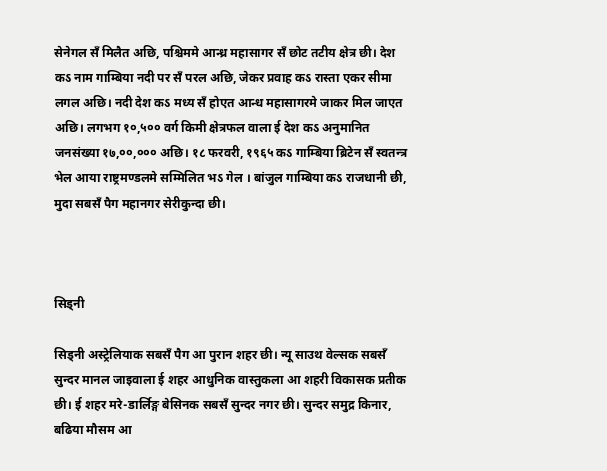सेनेगल सँ मिलैत अछि, पश्चिममे आन्ध्र महासागर सँ छोट तटीय क्षेत्र छी। देश कऽ नाम गाम्बिया नदी पर सँ परल अछि, जेकर प्रवाह कऽ रास्ता एकर सीमा लगल अछि। नदी देश कऽ मध्य सँ होएत आन्ध महासागरमे जाकर मिल जाएत अछि। लगभग १०,५०० वर्ग किमी क्षेत्रफल वाला ई देश कऽ अनुमानित जनसंख्या १७,००,००० अछि। १८ फरवरी, १९६५ कऽ गाम्बिया ब्रिटेन सँ स्वतन्त्र भेल आया राष्ट्रमण्डलमे सम्मिलित भऽ गेल । बांजुल गाम्बिया कऽ राजधानी छी, मुदा सबसँ पैग महानगर सेरीकुन्दा छी।



सिड्नी

सिड्नी अस्ट्रेलियाक सबसँ पैग आ पुरान शहर छी। न्यू साउथ वेल्सक सबसँ सुन्दर मानल जाइवाला ई शहर आधुनिक वास्तुकला आ शहरी विकासक प्रतीक छी। ई शहर मरे-डार्लिङ्ग बेसिनक सबसँ सुन्दर नगर छी। सुन्दर समुद्र किनार, बढिया मौसम आ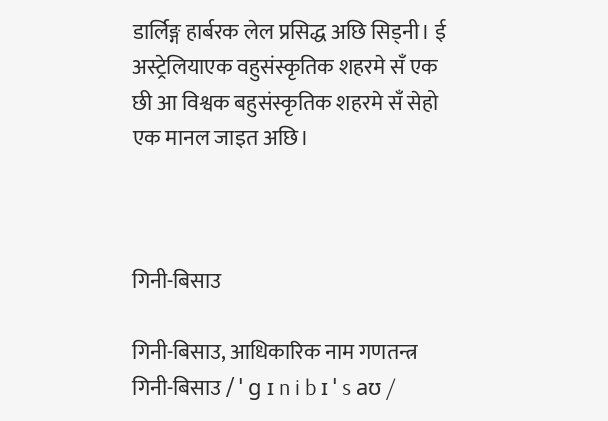डार्लिङ्ग हार्बरक लेल प्रसिद्ध अछि सिड्नी। ई अस्ट्रेलियाएक वहुसंस्कृतिक शहरमे सँ एक छी आ विश्वक बहुसंस्कृतिक शहरमे सँ सेहो एक मानल जाइत अछि।



गिनी-बिसाउ

गिनी-बिसाउ, आधिकारिक नाम गणतन्त्र गिनी-बिसाउ / ˈ ɡ ɪ n i b ɪ ˈ s aʊ /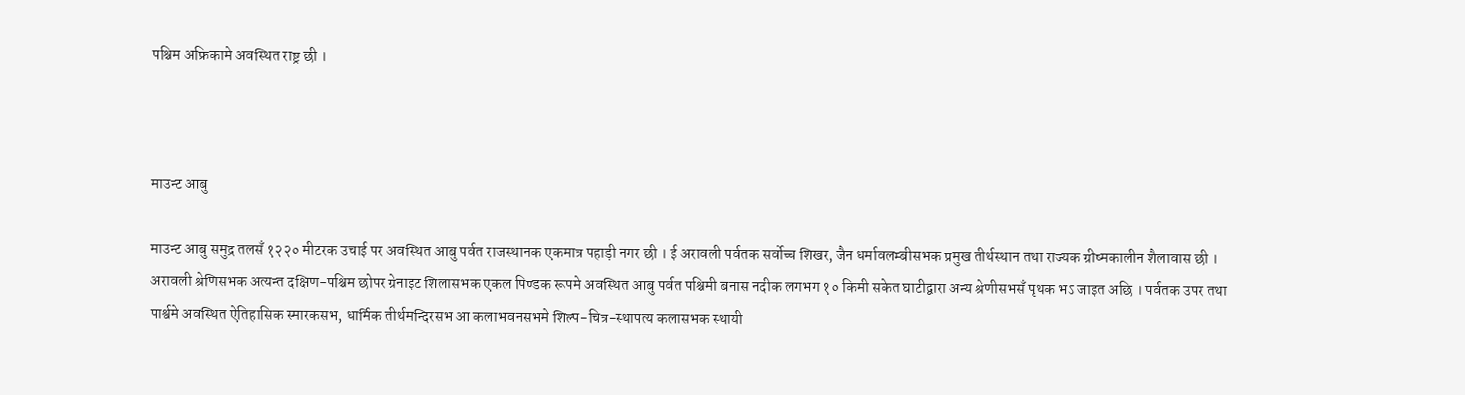पश्चिम अफ्रिकामे अवस्थित राष्ट्र छी ।



माउन्ट आबु

माउन्ट आबु समुद्र तलसँ १२२० मीटरक उचाई पर अवस्थित आबु पर्वत राजस्थानक एकमात्र पहाड़ी नगर छी । ई अरावली पर्वतक सर्वोच्च शिखर, जैन धर्मावलम्बीसभक प्रमुख तीर्थस्थान तथा राज्यक ग्रीष्मकालीन शैलावास छी । अरावली श्रेणिसभक अत्यन्त दक्षिण-पश्चिम छोपर ग्रेनाइट शिलासभक एकल पिण्डक रूपमे अवस्थित आबु पर्वत पश्चिमी बनास नदीक लगभग १० किमी सकेत घाटीद्वारा अन्य श्रेणीसभसँ पृथक भऽ जाइत अछि । पर्वतक उपर तथा पार्श्वमे अवस्थित ऐतिहासिक स्मारकसभ, धार्मिक तीर्थमन्दिरसभ आ कलाभवनसभमे शिल्प-चित्र-स्थापत्य कलासभक स्थायी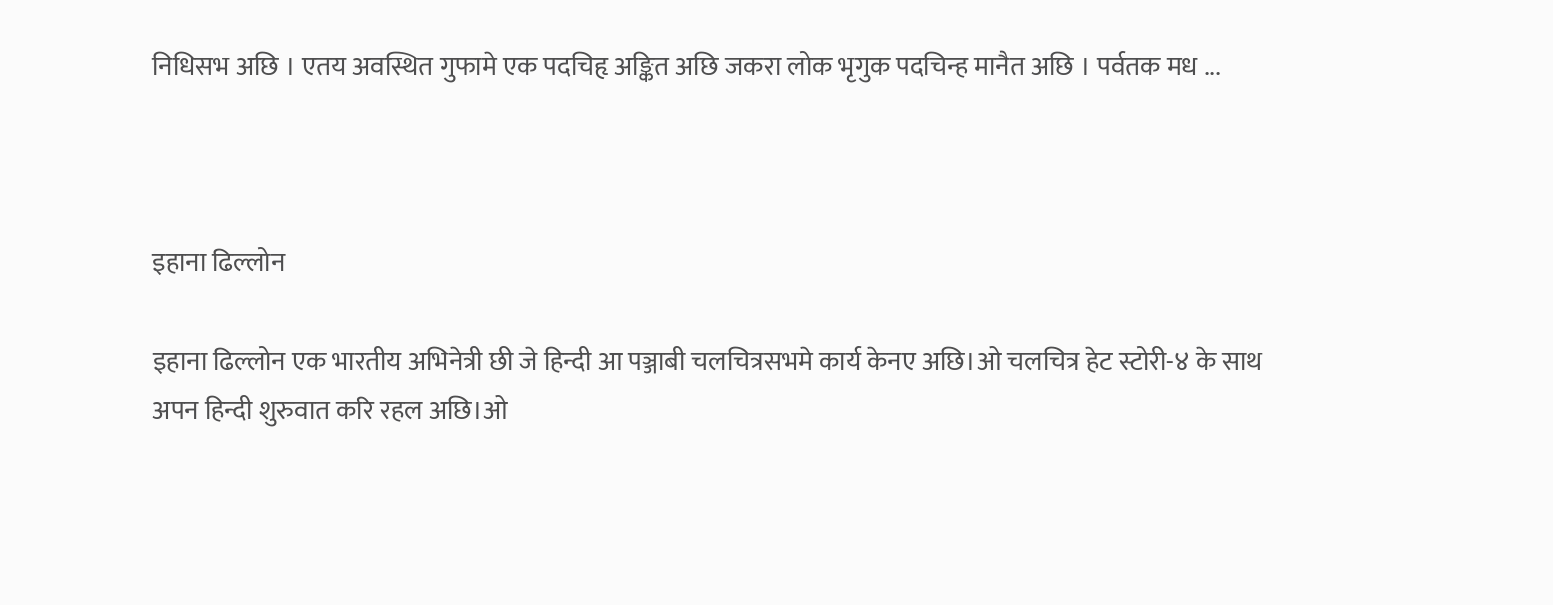निधिसभ अछि । एतय अवस्थित गुफामे एक पदचिहृ अङ्कित अछि जकरा लोक भृगुक पदचिन्ह मानैत अछि । पर्वतक मध ...



इहाना ढिल्लोन

इहाना ढिल्लोन एक भारतीय अभिनेत्री छी जे हिन्दी आ पञ्जाबी चलचित्रसभमे कार्य केनए अछि।ओ चलचित्र हेट स्टोरी-४ के साथ अपन हिन्दी शुरुवात करि रहल अछि।ओ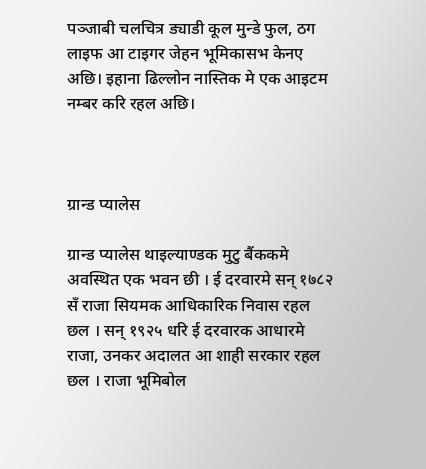पञ्जाबी चलचित्र ड्याडी कूल मुन्डे फुल, ठग लाइफ आ टाइगर जेहन भूमिकासभ केनए अछि। इहाना ढिल्लोन नास्तिक मे एक आइटम नम्बर करि रहल अछि।



ग्रान्ड प्यालेस

ग्रान्ड प्यालेस थाइल्याण्डक मुटु बैंककमे अवस्थित एक भवन छी । ई दरवारमे सन् १७८२ सँ राजा सियमक आधिकारिक निवास रहल छल । सन् १९२५ धरि ई दरवारक आधारमे राजा, उनकर अदालत आ शाही सरकार रहल छल । राजा भूमिबोल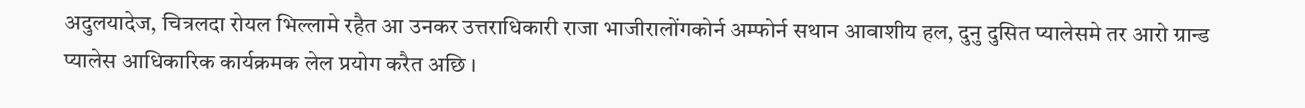अदुलयादेज, चित्रलदा रोयल भिल्लामे रहैत आ उनकर उत्तराधिकारी राजा भाजीरालोंगकोर्न अम्फोर्न सथान आवाशीय हल, दुनु दुसित प्यालेसमे तर आरो ग्रान्ड प्यालेस आधिकारिक कार्यक्रमक लेल प्रयोग करैत अछि ।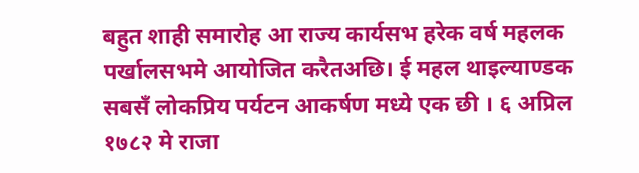बहुत शाही समारोह आ राज्य कार्यसभ हरेक वर्ष महलक पर्खालसभमे आयोजित करैतअछि। ई महल थाइल्याण्डक सबसँ लोकप्रिय पर्यटन आकर्षण मध्ये एक छी । ६ अप्रिल १७८२ मे राजा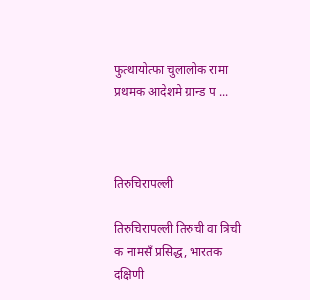फुत्थायोत्फा चुलालोक रामा प्रथमक आदेशमे ग्रान्ड प ...



तिरुचिरापल्ली

तिरुचिरापल्ली तिरुची वा त्रिची क नामसँ प्रसिद्ध, भारतक दक्षिणी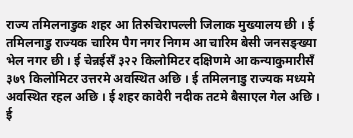राज्य तमिलनाडुक शहर आ तिरुचिरापल्ली जिलाक मुख्यालय छी । ई तमिलनाडु राज्यक चारिम पैग नगर निगम आ चारिम बेसी जनसङ्ख्या भेल नगर छी । ई चेन्नईसँ ३२२ किलोमिटर दक्षिणमे आ कन्याकुमारीसँ ३७९ किलोमिटर उत्तरमे अवस्थित अछि । ई तमिलनाडु राज्यक मध्यमे अवस्थित रहल अछि । ई शहर कावेरी नदीक तटमे बैसाएल गेल अछि । ई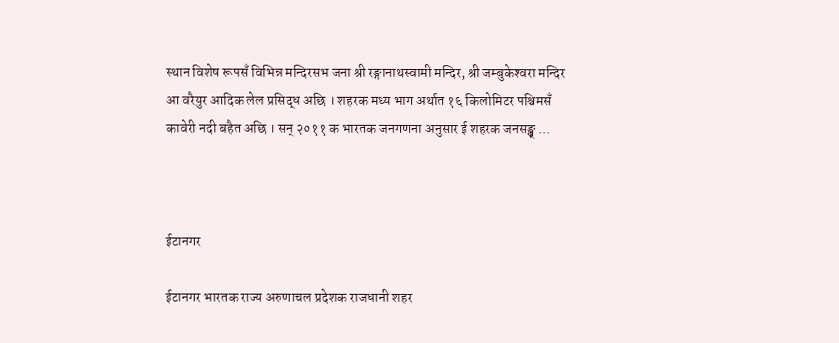स्थान विशेष रूपसँ विभिन्न मन्दिरसभ जना श्री रङ्गानाथस्वामी मन्दिर, श्री जम्बुकेश्‍वरा मन्दिर आ वरैयुर आदिक लेल प्रसिद्ध अछि । शहरक मध्य भाग अर्थात १६ किलोमिटर पश्चिमसँ कावेरी नदी बहैत अछि । सन् २०११ क भारतक जनगणना अनुसार ई शहरक जनसङ्ख् ...



ईटानगर

ईटानगर भारतक राज्य अरुणाचल प्रदेशक राजधानी शहर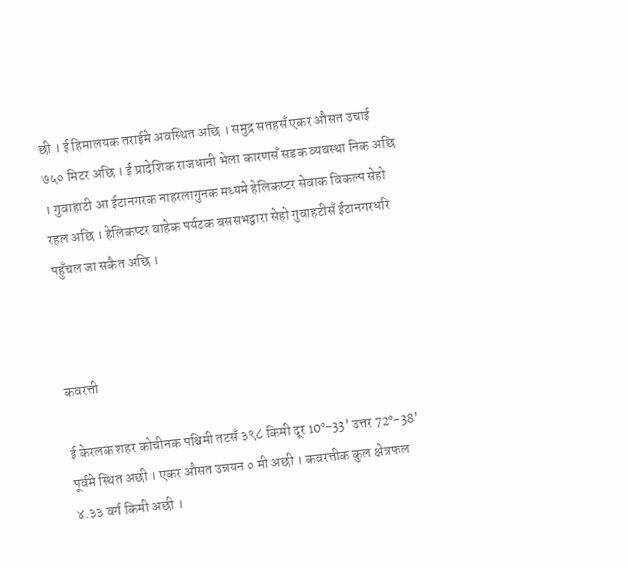छी । ई हिमालयक तराईमे अवस्थित अछि । समुद्र सतहसँ एकर औसत उचाई ७५० मिटर अछि । ई प्रादेशिक राजधानी भेला कारणसँ सडक व्यवस्था निक अछि । गुवाहाटी आ ईटानगरक नाहरलागुनक मध्यमे हेलिकप्टर सेवाक विकल्प सेहो रहल अछि । हेलिकप्टर वाहेक पर्यटक बससभद्वारा सेहो गुवाहटीसँ ईटानगरधरि पहुँचल जा सकैत अछि ।



कवरत्ती

ई केरलक शहर कोचीनक पश्चिमी तटसँ ३९८ किमी दूर 10°-33’ उत्तर 72°-38’ पूर्वमे स्थित अछी । एकर औसत उन्नयन ० मी अछी । कवरत्तीक कुल क्षेत्रफल ४.३३ वर्ग किमी अछी ।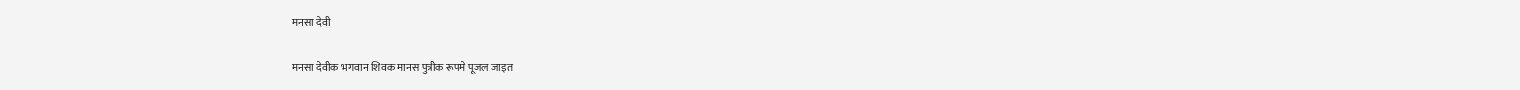मनसा देवी

मनसा देवीक भगवान शिवक मानस पुत्रीक रूपमे पूजल जाइत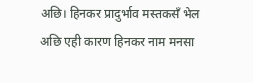अछि। हिनकर प्रादुर्भाव मस्तकसँ भेल अछि एही कारण हिनकर नाम मनसा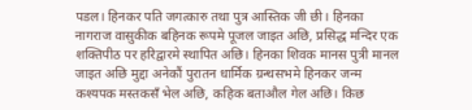पडल। हिनकर पति जगत्कारु तथा पुत्र आस्तिक जी छी। हिनका नागराज वासुकीक बहिनक रूपमे पूजल जाइत अछि, प्रसिद्ध मन्दिर एक शक्तिपीठ पर हरिद्वारमे स्थापित अछि। हिनका शिवक मानस पुत्री मानल जाइत अछि मुद्दा अनेकौं पुरातन धार्मिक ग्रन्थसभमे हिनकर जन्म कश्यपक मस्तकसँ भेल अछि, कहिक बताऔल गेल अछि। किछ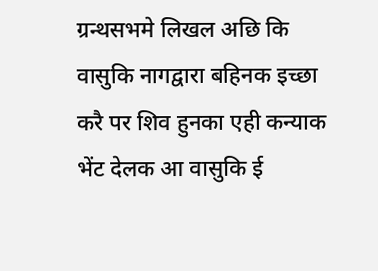ग्रन्थसभमे लिखल अछि कि वासुकि नागद्वारा बहिनक इच्छा करै पर शिव हुनका एही कन्याक भेंट देलक आ वासुकि ई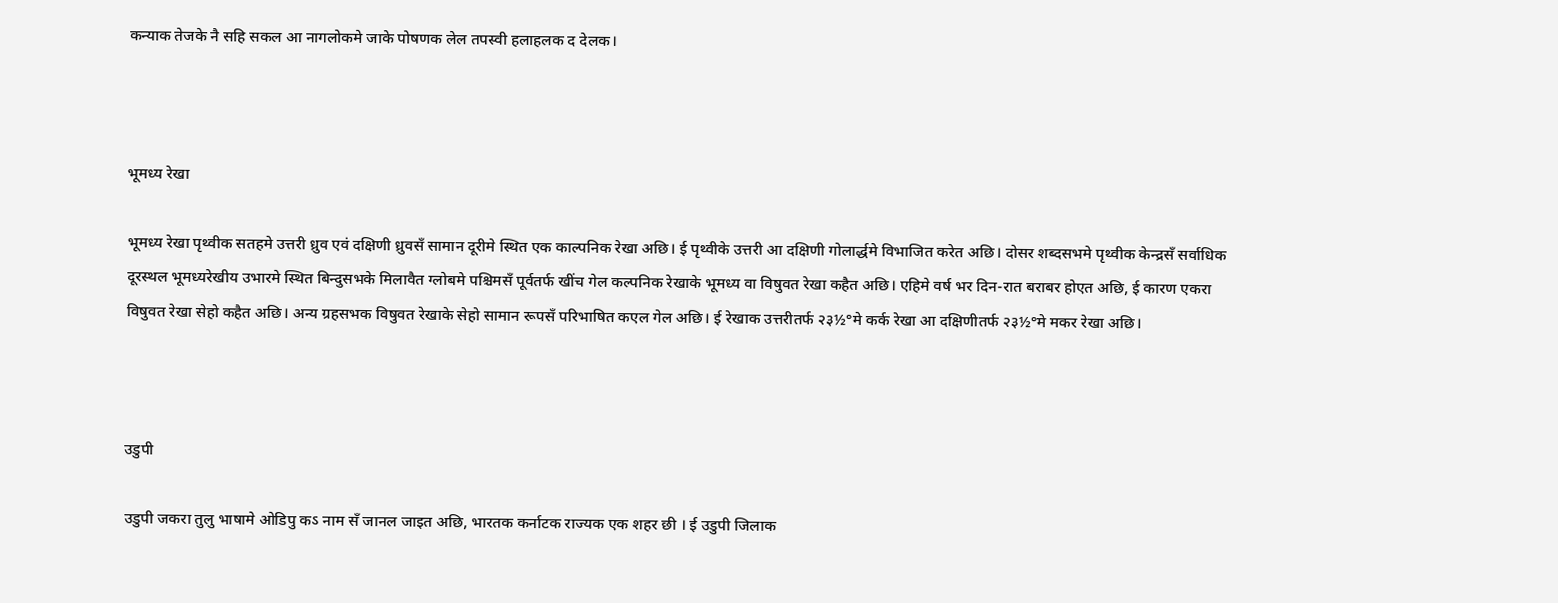कन्याक तेजके नै सहि सकल आ नागलोकमे जाके पोषणक लेल तपस्वी हलाहलक द देलक।



भूमध्य रेखा

भूमध्य रेखा पृथ्वीक सतहमे उत्तरी ध्रुव एवं दक्षिणी ध्रुवसँ सामान दूरीमे स्थित एक काल्पनिक रेखा अछि। ई पृथ्वीके उत्तरी आ दक्षिणी गोलार्द्धमे विभाजित करेत अछि। दोसर शब्दसभमे पृथ्वीक केन्द्रसँ सर्वाधिक दूरस्थल भूमध्यरेखीय उभारमे स्थित बिन्दुसभके मिलावैत ग्लोबमे पश्चिमसँ पूर्वतर्फ खींच गेल कल्पनिक रेखाके भूमध्य वा विषुवत रेखा कहैत अछि। एहिमे वर्ष भर दिन-रात बराबर होएत अछि, ई कारण एकरा विषुवत रेखा सेहो कहैत अछि। अन्य ग्रहसभक विषुवत रेखाके सेहो सामान रूपसँ परिभाषित कएल गेल अछि। ई रेखाक उत्तरीतर्फ २३½°मे कर्क रेखा आ दक्षिणीतर्फ २३½°मे मकर रेखा अछि।



उडुपी

उडुपी जकरा तुलु भाषामे ओडिपु कऽ नाम सँ जानल जाइत अछि, भारतक कर्नाटक राज्यक एक शहर छी । ई उडुपी जिलाक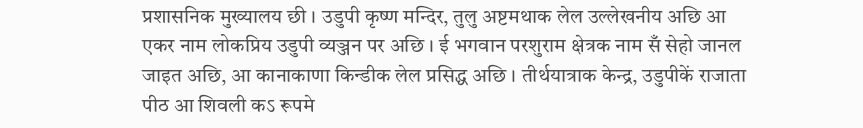प्रशासनिक मुख्यालय छी । उडुपी कृष्ण मन्दिर, तुलु अष्टमथाक लेल उल्लेखनीय अछि आ एकर नाम लोकप्रिय उडुपी व्यञ्जन पर अछि । ई भगवान परशुराम क्षेत्रक नाम सँ सेहो जानल जाइत अछि, आ कानाकाणा किन्डीक लेल प्रसिद्ध अछि । तीर्थयात्राक केन्द्र, उडुपीकें राजाता पीठ आ शिवली कऽ रूपमे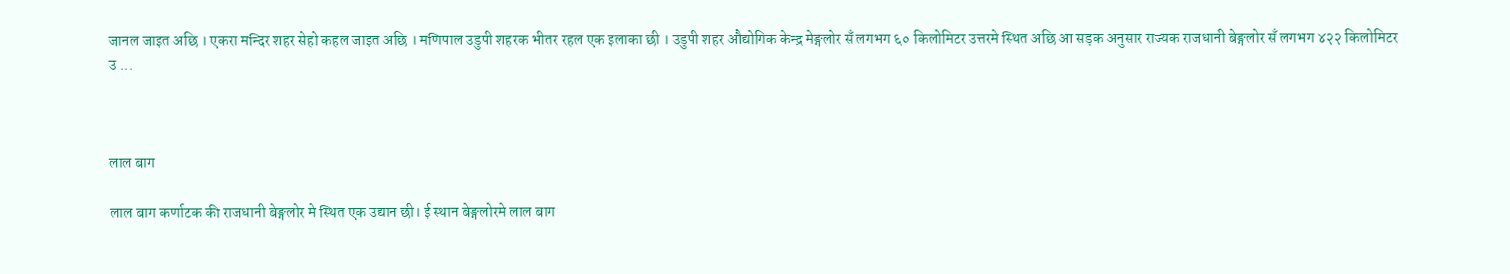जानल जाइत अछि । एकरा मन्दिर शहर सेहो कहल जाइत अछि । मणिपाल उडुपी शहरक भीतर रहल एक इलाका छी । उडुपी शहर औद्योगिक केन्द्र मेङ्गलोर सँ लगभग ६० किलोमिटर उत्तरमे स्थित अछि आ सड़क अनुसार राज्यक राजधानी बेङ्गलोर सँ लगभग ४२२ किलोमिटर उ ...



लाल बाग

लाल बाग कर्णाटक की राजधानी बेङ्गलोर मे स्थित एक उद्यान छी। ई स्थान बेङ्गलोरमे लाल बाग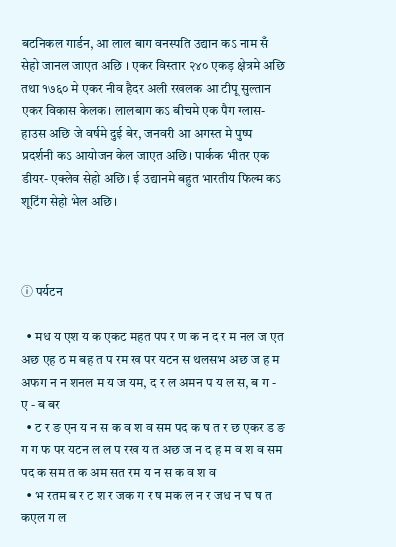बटनिकल गार्डन, आ लाल बाग वनस्पति उद्यान कऽ नाम सँ सेहो जानल जाएत अछि । एकर विस्तार २४० एकड़ क्षेत्रमे अछि तथा १७६० मे एकर नीव हैदर अली रखलक आ टीपू सुल्तान एकर विकास केलक। लालबाग कऽ बीचमे एक पैग ग्लास-हाउस अछि जे वर्षमे दुई बेर, जनवरी आ अगस्त मे पुष्प प्रदर्शनी कऽ आयोजन केल जाएत अछि। पार्कक भीतर एक डीयर- एक्लेव सेहो अछि। ई उद्यानमे बहुत भारतीय फिल्म कऽ शूटिंग सेहो भेल अछि।



ⓘ पर्यटन

  • मध य एश य क एकट महत पप र ण क न द र म नल ज एत अछ एह ठ म बह त प रम ख पर यटन स थलसभ अछ ज ह म अफग न न शनल म य ज यम, द र ल अमन प य ल स, ब ग - ए - ब बर
  • ट र ङ एन य न स क व श व सम पद क ष त र छ एकर ड ङ ग ग फ पर यटन ल ल प रख य त अछ ज न द ह म व श व सम पद क सम त क अम सत रम य न स क व श व
  • भ रतम ब र ट श र जक ग र ष मक ल न र जध न घ ष त कएल ग ल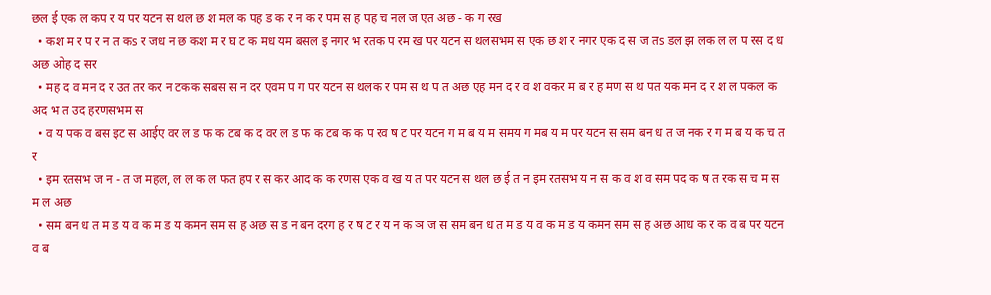छल ई एक ल कप र य पर यटन स थल छ श मल क पह ड क र न क र पम स ह पह च नल ज एत अछ - क ग रख
  • कश म र प र न त कs र जध न छ कश म र घ ट क मध यम बसल इ नगर भ रतक प रम ख पर यटन स थलसभम स एक छ श र नगर एक द स ज तs डल झ लक ल ल प रस द ध अछ ओह द सर
  • मह द व मन द र उत तर कर न टकक सबस स न दर एवम प ग पर यटन स थलक र पम स थ प त अछ एह मन द र व श वकर म ब र ह मण स थ पत यक मन द र श ल पकल क अद भ त उद हरणसभम स
  • व य पक व बस इट स आईए वर ल ड फ क टब क द वर ल ड फ क टब क क प रव ष ट पर यटन ग म ब य म समय ग मब य म पर यटन स सम बन ध त ज नक र ग म ब य क च त र
  • इम रतसभ ज न - त ज महल, ल ल क ल फत हप र स कर आद क क रणस एक व ख य त पर यटन स थल छ ई त न इम रतसभ य न स क व श व सम पद क ष त रक स च म स म ल अछ
  • सम बन ध त म ड य व क म ड य कमन सम स ह अछ स ड न बन दरग ह र ष ट र य न क ञ ज स सम बन ध त म ड य व क म ड य कमन सम स ह अछ आध क र क व ब पर यटन व ब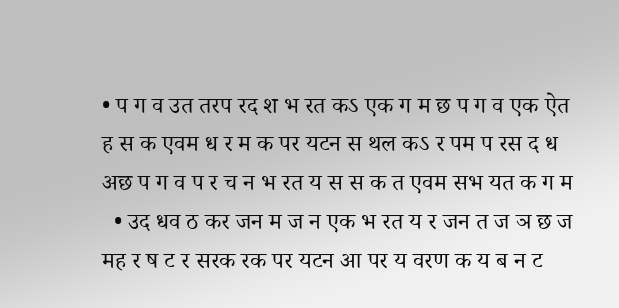• प ग व उत तरप रद श भ रत कऽ एक ग म छ प ग व एक ऐत ह स क एवम ध र म क पर यटन स थल कऽ र पम प रस द ध अछ प ग व प र च न भ रत य स स क त एवम सभ यत क ग म
  • उद धव ठ कर जन म ज न एक भ रत य र जन त ज ञ छ ज मह र ष ट र सरक रक पर यटन आ पर य वरण क य ब न ट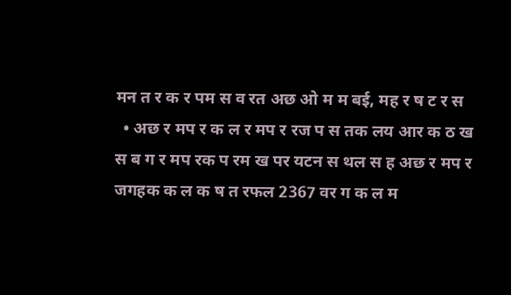मन त र क र पम स व रत अछ ओ म म बई, मह र ष ट र स
  • अछ र मप र क ल र मप र रज प स तक लय आर क ठ ख स ब ग र मप रक प रम ख पर यटन स थल स ह अछ र मप र जगहक क ल क ष त रफल 2367 वर ग क ल म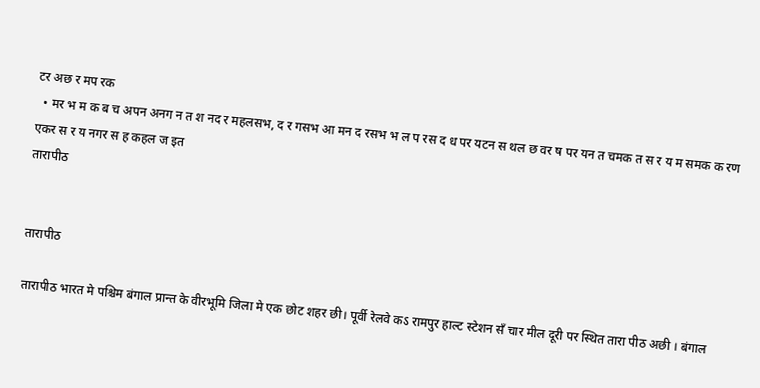टर अछ र मप रक
  • मर भ म क ब च अपन अनग न त श नद र महलसभ, द र गसभ आ मन द रसभ भ ल प रस द ध पर यटन स थल छ वर ष पर यन त चमक त स र य म समक क रण एकर स र य नगर स ह कहल ज इत
तारापीठ


तारापीठ

तारापीठ भारत मे पश्चिम बंगाल प्रान्त के वीरभूमि जिला मे एक छोट शहर छी। पूर्वी रेलवे कऽ रामपुर हाल्ट स्टेशन सँ चार मील दूरी पर स्थित तारा पीठ अछी । बंगाल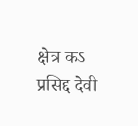क्षेत्र कऽ प्रसिद्द देवी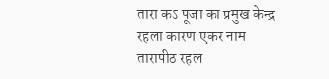तारा कऽ पूजा का प्रमुख केन्द्र रहला कारण एकर नाम तारापीठ रहल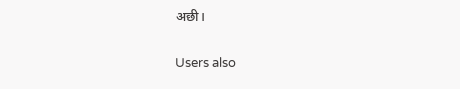अछी।

Users also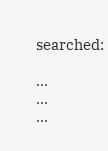searched:

...
...
...